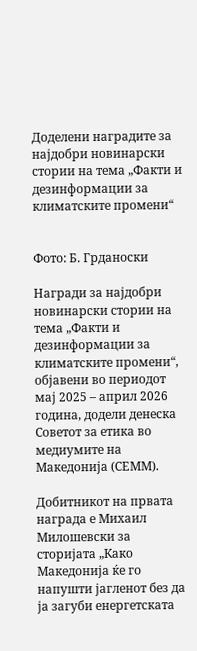Доделени наградите за најдобри новинарски стории на тема „Факти и дезинформации за климатските промени“


Фото: Б. Грданоски

Награди за најдобри новинарски стории на тема „Факти и дезинформации за климатските промени“, објавени во периодот мај 2025 – април 2026 година, додели денеска Советот за етика во медиумите на Македонија (СЕММ).

Добитникот на првата награда е Михаил Милошевски за сторијата „Како Македонија ќе го напушти јагленот без да ја загуби енергетската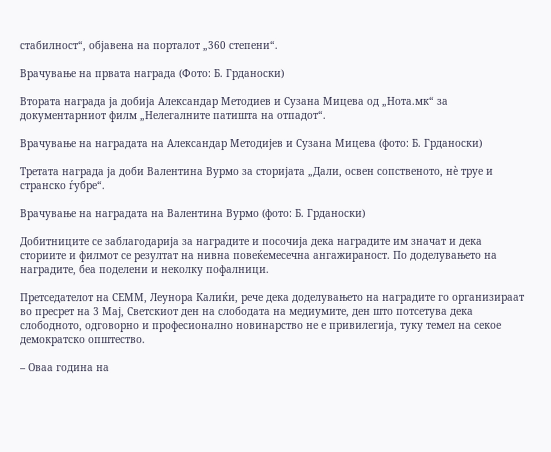стабилност“, објавена на порталот „360 степени“.

Врачување на првата награда (Фото: Б. Грданоски)

Втората награда ја добија Александар Методиев и Сузана Мицева од „Нота.мк“ за документарниот филм „Нелегалните патишта на отпадот“.

Врачување на наградата на Александар Методијев и Сузана Мицева (фото: Б. Грданоски)

Третата награда ја доби Валентина Вурмо за сторијата „Дали, освен сопственото, нè труе и странско ѓубре“.

Врачување на наградата на Валентина Вурмо (фото: Б. Грданоски)

Добитниците се заблагодарија за наградите и посочија дека наградите им значат и дека сториите и филмот се резултат на нивна повеќемесечна ангажираност. По доделувањето на наградите, беа поделени и неколку пофалници.

Претседателот на СЕММ, Леунора Калиќи, рече дека доделувањето на наградите го организираат во пресрет на 3 Мај, Светскиот ден на слободата на медиумите, ден што потсетува дека слободното, одговорно и професионално новинарство не е привилегија, туку темел на секое демократско општество.

– Оваа година на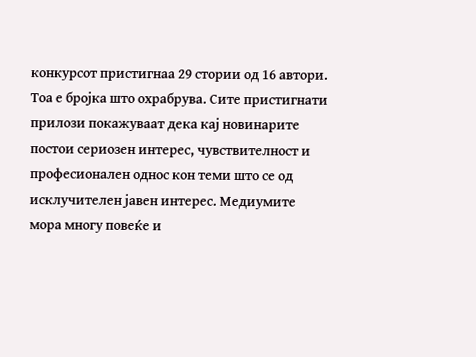конкурсот пристигнаа 29 стории од 16 автори. Тоа е бројка што охрабрува. Сите пристигнати прилози покажуваат дека кај новинарите постои сериозен интерес, чувствителност и професионален однос кон теми што се од исклучителен јавен интерес. Медиумите мора многу повеќе и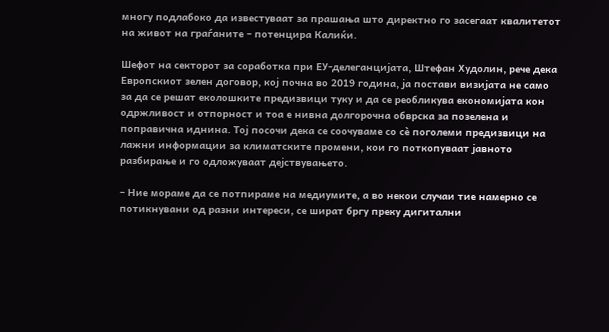многу подлабоко да известуваат за прашања што директно го засегаат квалитетот на живот на граѓаните – потенцира Калиќи.

Шефот на секторот за соработка при ЕУ-делеганцијата, Штефан Худолин, рече дека Европскиот зелен договор, кој почна во 2019 година, ја постави визијата не само за да се решат еколошките предизвици туку и да се реобликува економијата кон одржливост и отпорност и тоа е нивна долгорочна обврска за позелена и поправична иднина. Тој посочи дека се соочуваме со сè поголеми предизвици на лажни информации за климатските промени, кои го поткопуваат јавното разбирање и го одложуваат дејствувањето.

– Ние мораме да се потпираме на медиумите, а во некои случаи тие намерно се потикнувани од разни интереси, се шират бргу преку дигитални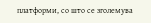платформи, со што се зголемува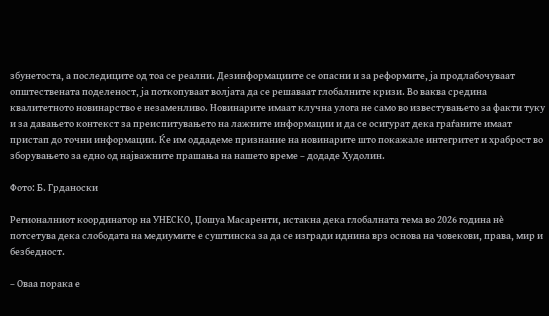збунетоста, а последиците од тоа се реални. Дезинформациите се опасни и за реформите, ја продлабочуваат општествената поделеност, ја поткопуваат волјата да се решаваат глобалните кризи. Во ваква средина квалитетното новинарство е незаменливо. Новинарите имаат клучна улога не само во известувањето за факти туку и за давањето контекст за преиспитувањето на лажните информации и да се осигурат дека граѓаните имаат пристап до точни информации. Ќе им оддадеме признание на новинарите што покажале интегритет и храброст во зборувањето за едно од најважните прашања на нашето време – додаде Худолин.

Фото: Б. Грданоски

Регионалниот координатор на УНЕСКО, Џошуа Масаренти, истакна дека глобалната тема во 2026 година нè потсетува дека слободата на медиумите е суштинска за да се изгради иднина врз основа на човекови, права, мир и безбедност.

– Оваа порака е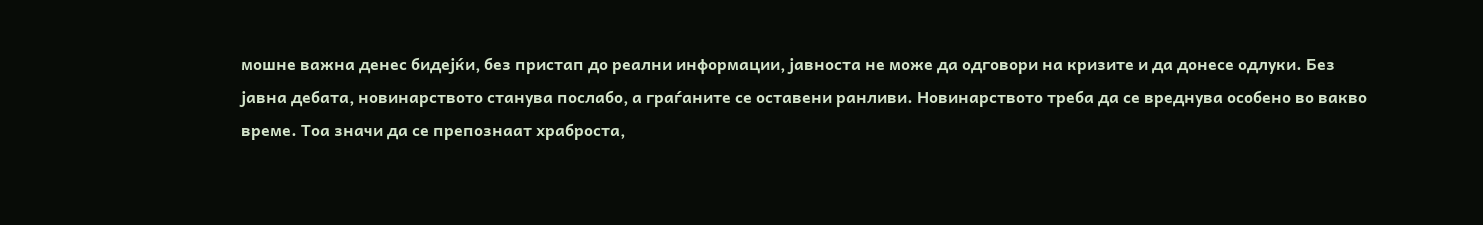мошне важна денес бидејќи, без пристап до реални информации, јавноста не може да одговори на кризите и да донесе одлуки. Без јавна дебата, новинарството станува послабо, а граѓаните се оставени ранливи. Новинарството треба да се вреднува особено во вакво време. Тоа значи да се препознаат храброста,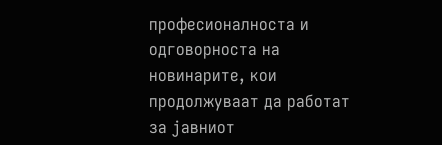професионалноста и одговорноста на новинарите, кои продолжуваат да работат за јавниот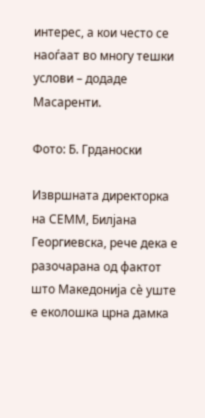интерес, а кои често се наоѓаат во многу тешки услови – додаде Масаренти.

Фото: Б. Грданоски

Извршната директорка на СЕММ, Билјана Георгиевска, рече дека е разочарана од фактот што Македонија сè уште е еколошка црна дамка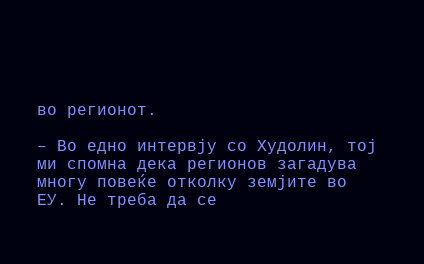во регионот.

– Во едно интервју со Худолин, тој ми спомна дека регионов загадува многу повеќе отколку земјите во ЕУ. Не треба да се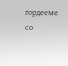гордееме со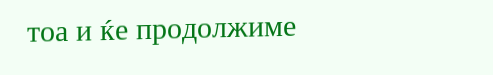тоа и ќе продолжиме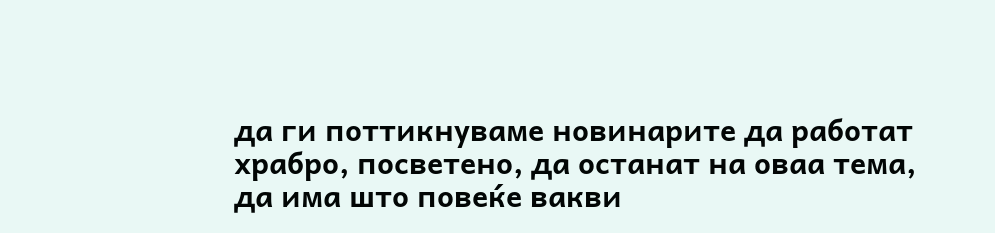да ги поттикнуваме новинарите да работат храбро, посветено, да останат на оваа тема, да има што повеќе вакви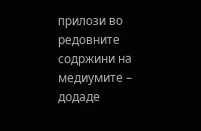прилози во редовните содржини на медиумите – додаде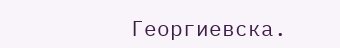Георгиевска.